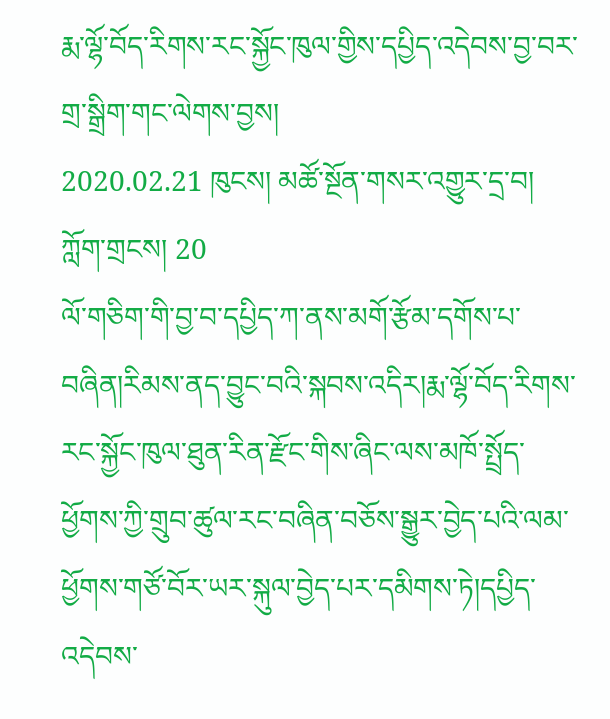རྨ་ལྷོ་བོད་རིགས་རང་སྐྱོང་ཁུལ་གྱིས་དཔྱིད་འདེབས་བྱ་བར་གྲ་སྒྲིག་གང་ལེགས་བྱས།
2020.02.21 ཁུངས། མཚོ་སྔོན་གསར་འགྱུར་དྲ་བ། ཀློག་གྲངས། 20
ལོ་གཅིག་གི་བྱ་བ་དཔྱིད་ཀ་ནས་མགོ་རྩོམ་དགོས་པ་བཞིན།རིམས་ནད་བྱུང་བའི་སྐབས་འདིར།རྨ་ལྷོ་བོད་རིགས་རང་སྐྱོང་ཁུལ་ཐུན་རིན་རྫོང་གིས་ཞིང་ལས་མཁོ་སྤྲོད་ཕྱོགས་ཀྱི་གྲུབ་ཚུལ་རང་བཞིན་བཅོས་སྒྱུར་བྱེད་པའི་ལམ་ཕྱོགས་གཙོ་བོར་ཡར་སྐུལ་བྱེད་པར་དམིགས་ཏེ།དཔྱིད་འདེབས་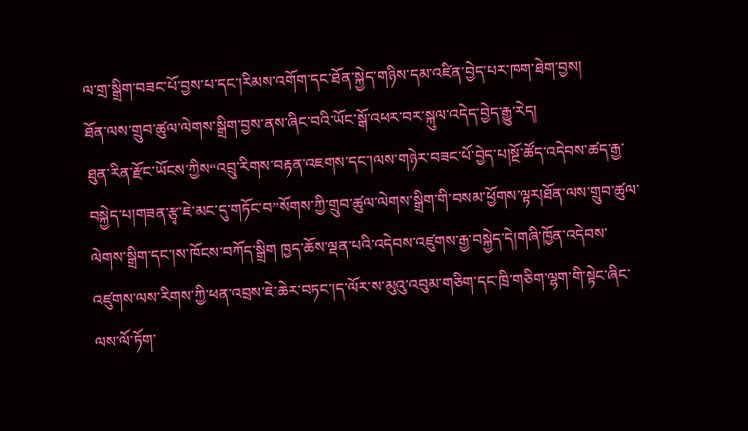ལ་གྲ་སྒྲིག་བཟང་པོ་བྱས་པ་དང་།རིམས་འགོག་དང་ཐོན་སྐྱེད་གཉིས་དམ་འཛིན་བྱེད་པར་ཁག་ཐེག་བྱས།
ཐོན་ལས་གྲུབ་ཚུལ་ལེགས་སྒྲིག་བྱས་ནས་ཞིང་བའི་ཡོང་སྒོ་འཕར་བར་སྐུལ་འདེད་བྱེད་རྒྱུ་རེད།
ཐུན་རིན་རྫོང་ཡོངས་ཀྱིས“འབྲུ་རིགས་བརྟན་འཇགས་དང་།ལས་གཉེར་བཟང་པོ་བྱེད་པ།སྔོ་ཚོད་འདེབས་ཚད་རྒྱ་བསྐྱེད་པ།གཟན་རྩྭ་ཇེ་མང་དུ་གཏོང་བ”སོགས་ཀྱི་གྲུབ་ཚུལ་ལེགས་སྒྲིག་གི་བསམ་ཕྱོགས་ལྟར།ཐོན་ལས་གྲུབ་ཚུལ་ལེགས་སྒྲིག་དང་།ས་ཁོངས་བཀོད་སྒྲིག ཁྱད་ཆོས་ལྡན་པའི་འདེབས་འཛུགས་རྒྱ་བསྐྱེད་དེ།གཞི་ཁྱོན་འདེབས་འཛུགས་ལས་རིགས་ཀྱི་ཕན་འབྲས་ཇེ་ཆེར་བཏང་།ད་ལོར་ས་མུའུ་འབུམ་གཅིག་དང་ཁྲི་གཅིག་ལྷག་གི་སྟེང་ཞིང་ལས་ལོ་ཏོག་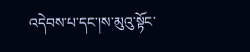འདེབས་པ་དང་།ས་མུའུ་སྟོང་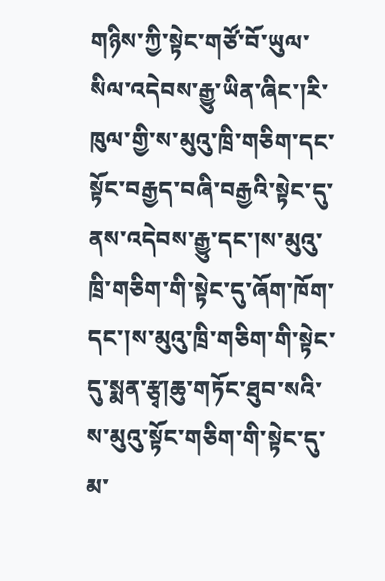གཉིས་ཀྱི་སྟེང་གཙོ་བོ་ཡུལ་སིལ་འདེབས་རྒྱུ་ཡིན་ཞིང་།རི་ཁུལ་གྱི་ས་མུའུ་ཁྲི་གཅིག་དང་སྟོང་བརྒྱད་བཞི་བརྒྱའི་སྟེང་དུ་ནས་འདེབས་རྒྱུ་དང་།ས་མུའུ་ཁྲི་གཅིག་གི་སྟེང་དུ་ཞོག་ཁོག་དང་།ས་མུའུ་ཁྲི་གཅིག་གི་སྟེང་དུ་སྨན་རྩྭ།ཆུ་གཏོང་ཐུབ་སའི་ས་མུའུ་སྟོང་གཅིག་གི་སྟེང་དུ་མ་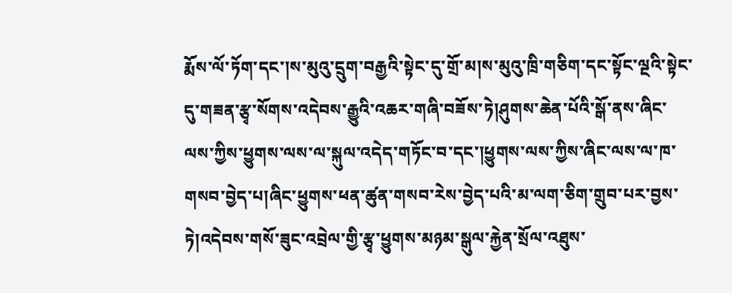རྨོས་ལོ་ཏོག་དང་།ས་མུའུ་དྲུག་བརྒྱའི་སྟེང་དུ་གྲོ་མ།ས་མུའུ་ཁྲི་གཅིག་དང་སྟོང་ལྔའི་སྟེང་དུ་གཟན་རྩྭ་སོགས་འདེབས་རྒྱུའི་འཆར་གཞི་བཟོས་ཏེ།ཤུགས་ཆེན་པོའི་སྒོ་ནས་ཞིང་ལས་ཀྱིས་ཕྱུགས་ལས་ལ་སྐུལ་འདེད་གཏོང་བ་དང་།ཕྱུགས་ལས་ཀྱིས་ཞིང་ལས་ལ་ཁ་གསབ་བྱེད་པ།ཞིང་ཕྱུགས་ཕན་ཚུན་གསབ་རེས་བྱེད་པའི་མ་ལག་ཅིག་གྲུབ་པར་བྱས་ཏེ།འདེབས་གསོ་ཟུང་འབྲེལ་གྱི་རྩྭ་ཕྱུགས་མཉམ་སྒུལ་རྐྱེན་སྲོལ་འཐུས་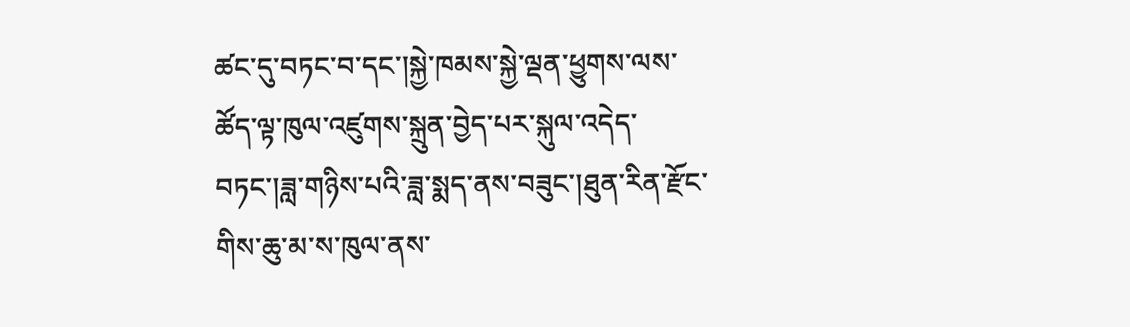ཚང་དུ་བཏང་བ་དང་།སྐྱེ་ཁམས་སྐྱེ་ལྡན་ཕྱུགས་ལས་ཚོད་ལྟ་ཁུལ་འཛུགས་སྐྲུན་བྱེད་པར་སྐུལ་འདེད་བཏང་།ཟླ་གཉིས་པའི་ཟླ་སྨད་ནས་བཟུང་།ཐུན་རིན་རྫོང་གིས་ཆུ་མ་ས་ཁུལ་ནས་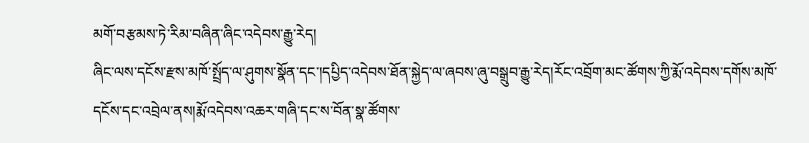མགོ་བརྩམས་ཏེ་རིམ་བཞིན་ཞིང་འདེབས་རྒྱུ་རེད།
ཞིང་ལས་དངོས་རྫས་མཁོ་སྤྲོད་ལ་ཤུགས་སྣོན་དང་།དཔྱིད་འདེབས་ཐོན་སྐྱེད་ལ་ཞབས་ཞུ་བསྒྲུབ་རྒྱུ་རེད།རོང་འབྲོག་མང་ཚོགས་ཀྱི་རྨོ་འདེབས་དགོས་མཁོ་དངོས་དང་འབྲེལ་ནས།རྨོ་འདེབས་འཆར་གཞི་དང་ས་བོན་སྣ་ཚོགས་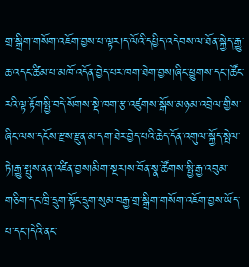གྲ་སྒྲིག་གསོག་འཇོག་བྱས་པ་ལྟར།ད་ལོའི་དཔྱིད་འདེབས་ལ་ཐོན་སྐྱེད་རྒྱུ་ཆ་འདང་ཚིམ་པ་མཁོ་འདོན་བྱེད་པར་ཁག་ཐེག་བྱས།ཞིང་ཕྱུགས་དང་།ཚོང་རའི་ལྟ་རྟོགསྤྱི་བདེ་སོགས་སྡེ་ཁག་རྩ་འཛུགས་སྒོས་མཉམ་འབྲེལ་གྱིས་ཞིང་ལས་དངོས་རྫས་རྫུན་མ་དག་ཐེར་བྱེད་པའི་ཆེད་དོན་འགུལ་སྐྱོད་སྤེལ་ཏེ།རྒྱུ་སྤུས་ནན་འཛིན་བྱས།མིག་སྔར།ས་བོན་སྣ་ཚོགས་སྤྱི་རྒྱ་འབུམ་གཅིག་དང་ཁྲི་དྲུག་སྟོང་དྲུག་སུམ་བརྒྱ་གྲ་སྒྲིག་གསོག་འཇོག་བྱས་ཡོད་པ་དང་།དེའི་ནང་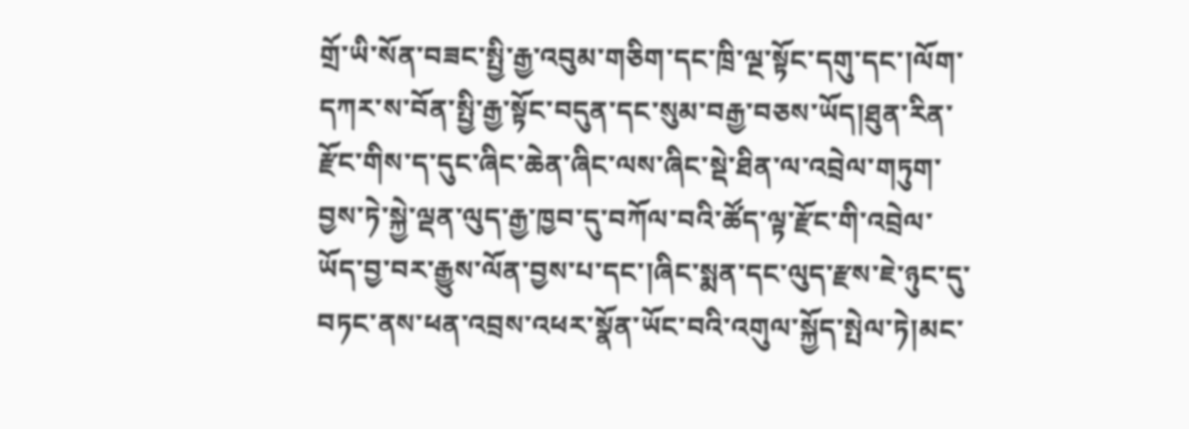གྲོ་ཡི་སོན་བཟང་སྤྱི་རྒྱ་འབུམ་གཅིག་དང་ཁྲི་ལྔ་སྟོང་དགུ་དང་།ལོག་དཀར་ས་བོན་སྤྱི་རྒྱ་སྟོང་བདུན་དང་སུམ་བརྒྱ་བཅས་ཡོད།ཐུན་རིན་རྫོང་གིས་ད་དུང་ཞིང་ཆེན་ཞིང་ལས་ཞིང་སྡེ་ཐིན་ལ་འབྲེལ་གཏུག་བྱས་ཏེ་སྐྱེ་ལྡན་ལུད་རྒྱ་ཁྱབ་དུ་བཀོལ་བའི་ཚོད་ལྟ་རྫོང་གི་འབྲེལ་ཡོད་བྱ་བར་རྒྱུས་ལོན་བྱས་པ་དང་།ཞིང་སྨན་དང་ལུད་རྫས་ཇེ་ཉུང་དུ་བཏང་ནས་ཕན་འབྲས་འཕར་སྣོན་ཡོང་བའི་འགུལ་སྐྱོད་སྤེལ་ཏེ།མང་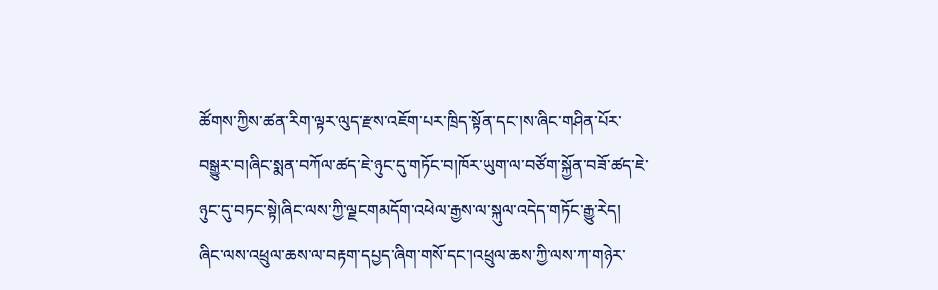ཚོགས་ཀྱིས་ཚན་རིག་ལྟར་ལུད་རྫས་འཇོག་པར་ཁྲིད་སྟོན་དང་།ས་ཞིང་གཤིན་པོར་བསྒྱུར་བ།ཞིང་སྨན་བཀོལ་ཚད་ཇེ་ཉུང་དུ་གཏོང་བ།ཁོར་ཡུག་ལ་བཙོག་སྐྱོན་བཟོ་ཚད་ཇེ་ཉུང་དུ་བཏང་སྟེ།ཞིང་ལས་ཀྱི་ལྗངགམདོག་འཕེལ་རྒྱས་ལ་སྐུལ་འདེད་གཏོང་རྒྱུ་རེད།
ཞིང་ལས་འཕྲུལ་ཆས་ལ་བརྟག་དཔྱད་ཞིག་གསོ་དང་།འཕྲུལ་ཆས་ཀྱི་ལས་ཀ་གཉེར་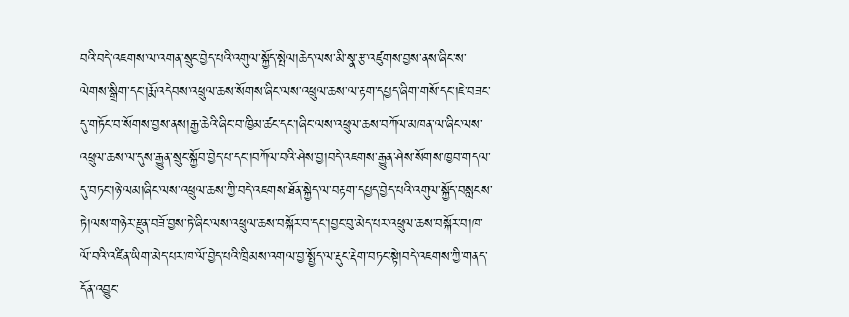བའི་བདེ་འཇགས་ལ་འགན་སྲུང་བྱེད་པའི་འགུལ་སྐྱོད་སྤེལ།ཆེད་ལས་མི་སྣ་རྩ་འཛུགས་བྱས་ནས་ཞིང་ས་ལེགས་སྒྲིག་དང་།རྨོ་འདེབས་འཕྲུལ་ཆས་སོགས་ཞིང་ལས་འཕྲུལ་ཆས་ལ་རྟག་དཔྱད་ཞིག་གསོ་དང་།ཇེ་བཟང་དུ་གཏོང་བ་སོགས་བྱས་ནས།རྒྱ་ཆེའི་ཞིང་བ་ཁྱིམ་ཚང་དང་།ཞིང་ལས་འཕྲུལ་ཆས་བཀོལ་མཁན་ལ་ཞིང་ལས་འཕྲུལ་ཆས་ལ་དུས་རྒྱུན་སྲུང་སྐྱོབ་བྱེད་པ་དང་།བཀོལ་བའི་ཤེས་བྱ།བདེ་འཇགས་རྒྱུན་ཤེས་སོགས་ཁྱབ་གདལ་དུ་བཏང་།ཉེ་ལམ།ཞིང་ལས་འཕྲུལ་ཆས་ཀྱི་བདེ་འཇགས་ཐོན་སྐྱེད་ལ་བརྟག་དཔྱད་བྱེད་པའི་འགུལ་སྐྱོད་བསླངས་ཏེ།ལས་གཉེར་རྫུན་བཟོ་བྱས་ཏེ་ཞིང་ལས་འཕྲུལ་ཆས་བསྐོར་བ་དང་།བྱང་བུ་མེད་པར་འཕྲུལ་ཆས་བསྐོར་བ།ཁ་ལོ་བའི་འཛིན་ཡིག་མེད་པར་ཁ་ལོ་བྱེད་པའི་ཁྲིམས་འགལ་བྱ་སྤྱོད་ལ་རྡུང་རྡེག་བཏང་སྟེ།བདེ་འཇགས་ཀྱི་གནད་དོན་འབྱུང་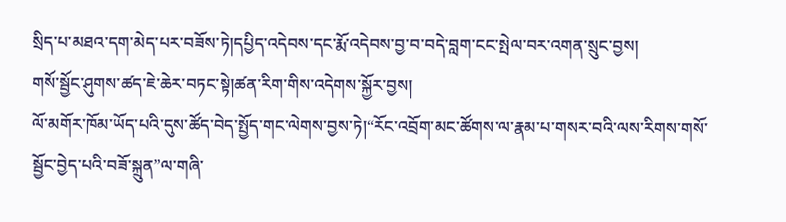སྲིད་པ་མཐའ་དག་མེད་པར་བཟོས་ཏེ།དཔྱིད་འདེབས་དང་རྨོ་འདེབས་བྱ་བ་བདེ་བླག་ངང་སྤེལ་བར་འགན་སྲུང་བྱས།
གསོ་སྦྱོང་ཤུགས་ཚད་ཇེ་ཆེར་བཏང་སྟེ།ཚན་རིག་གིས་འདེགས་སྐྱོར་བྱས།
ལོ་མགོར་ཁོམ་ཡོད་པའི་དུས་ཚོད་བེད་སྤྱོད་གང་ལེགས་བྱས་ཏེ།“རོང་འབྲོག་མང་ཚོགས་ལ་རྣམ་པ་གསར་བའི་ལས་རིགས་གསོ་སྦྱོང་བྱེད་པའི་བཟོ་སྐྲུན”ལ་གཞི་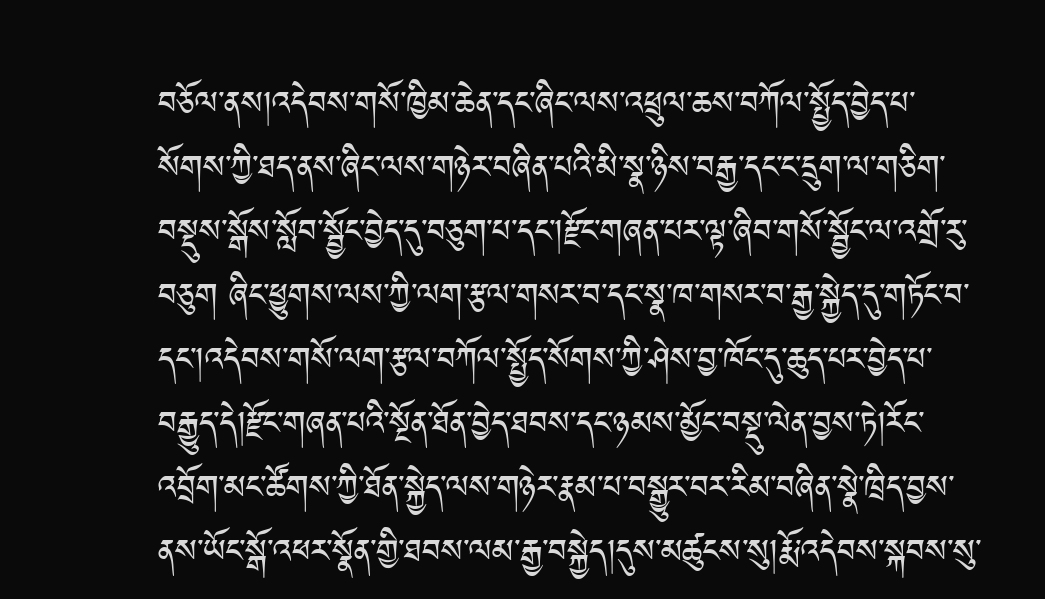བཅོལ་ནས།འདེབས་གསོ་ཁྱིམ་ཆེན་དང་ཞིང་ལས་འཕྲུལ་ཆས་བཀོལ་སྤྱོད་བྱེད་པ་སོགས་ཀྱི་ཐད་ནས་ཞིང་ལས་གཉེར་བཞིན་པའི་མི་སྣ་ཉིས་བརྒྱ་དང་ང་དྲུག་ལ་གཅིག་བསྡུས་སྒོས་སློབ་སྦྱོང་བྱེད་དུ་བཅུག་པ་དང་།རྫོང་གཞན་པར་ལྟ་ཞིབ་གསོ་སྦྱོང་ལ་འགྲོ་རུ་བཅུག ཞིང་ཕྱུགས་ལས་ཀྱི་ལག་རྩལ་གསར་བ་དང་སྣ་ཁ་གསར་བ་རྒྱ་སྐྱེད་དུ་གཏོང་བ་དང་།འདེབས་གསོ་ལག་རྩལ་བཀོལ་སྤྱོད་སོགས་ཀྱི་ཤེས་བྱ་ཁོང་དུ་ཆུད་པར་བྱེད་པ་བརྒྱུད་དེ།རྫོང་གཞན་པའི་སྔོན་ཐོན་བྱེད་ཐབས་དང་ཉམས་མྱོང་བསྡུ་ལེན་བྱས་ཏེ།རོང་འབྲོག་མང་ཚོགས་ཀྱི་ཐོན་སྐྱེད་ལས་གཉེར་རྣམ་པ་བསྒྱུར་བར་རིམ་བཞིན་སྣེ་ཁྲིད་བྱས་ནས་ཡོང་སྒོ་འཕར་སྣོན་གྱི་ཐབས་ལམ་རྒྱ་བསྐྱེད།དུས་མཚུངས་སུ།རྨོ་འདེབས་སྐབས་སུ་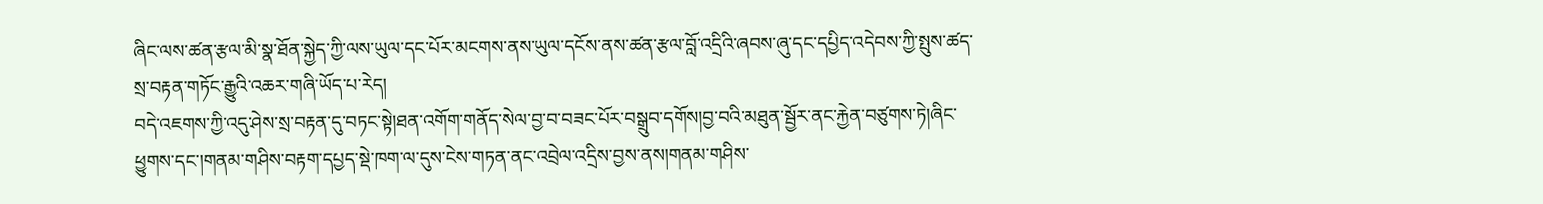ཞིང་ལས་ཚན་རྩལ་མི་སྣ་ཐོན་སྐྱེད་ཀྱི་ལས་ཡུལ་དང་པོར་མངགས་ནས་ཡུལ་དངོས་ནས་ཚན་རྩལ་བློ་འདྲིའི་ཞབས་ཞུ་དང་དཔྱིད་འདེབས་ཀྱི་སྤུས་ཚད་སྲ་བརྟན་གཏོང་རྒྱུའི་འཆར་གཞི་ཡོད་པ་རེད།
བདེ་འཇགས་ཀྱི་འདུ་ཤེས་སྲ་བརྟན་དུ་བཏང་སྟེ།ཐན་འགོག་གནོད་སེལ་བྱ་བ་བཟང་པོར་བསྒྲུབ་དགོས།བྱ་བའི་མཐུན་སྦྱོར་ནང་རྐྱེན་བཙུགས་ཏེ།ཞིང་ཕྱུགས་དང་།གནམ་གཤིས་བརྟག་དཔྱད་སྡེ་ཁག་ལ་དུས་ངེས་གཏན་ནང་འབྲེལ་འདྲིས་བྱས་ནས།གནམ་གཤིས་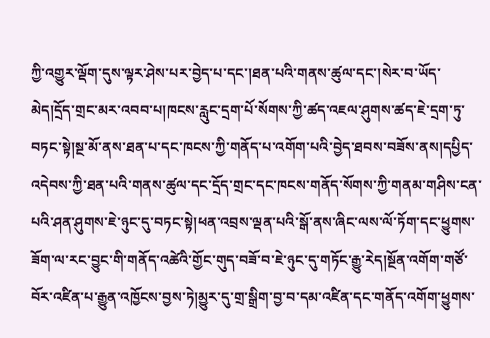ཀྱི་འགྱུར་ལྡོག་དུས་ལྟར་ཤེས་པར་བྱེད་པ་དང་།ཐན་པའི་གནས་ཚུལ་དང་།སེར་བ་ཡོད་མེད།དྲོད་གྲང་མར་འབབ་པ།ཁངས་རླུང་དྲག་པོ་སོགས་ཀྱི་ཚད་འཇལ་ཤུགས་ཚད་ཇེ་དྲག་ཏུ་བཏང་སྟེ།སྔ་མོ་ནས་ཐན་པ་དང་ཁངས་ཀྱི་གནོད་པ་འགོག་པའི་བྱེད་ཐབས་བཟོས་ནས།དཔྱིད་འདེབས་ཀྱི་ཐན་པའི་གནས་ཚུལ་དང་དྲོད་གྲང་དང་ཁངས་གནོད་སོགས་ཀྱི་གནམ་གཤིས་ངན་པའི་ཤན་ཤུགས་ཇེ་ཉུང་དུ་བཏང་སྟེ།ཕན་འབྲས་ལྡན་པའི་སྒོ་ནས་ཞིང་ལས་ལོ་ཏོག་དང་ཕྱུགས་ཟོག་ལ་རང་བྱུང་གི་གནོད་འཚེའི་གྱོང་གུད་བཟོ་བ་ཇེ་ཉུང་དུ་གཏོང་རྒྱུ་རེད།སྔོན་འགོག་གཙོ་བོར་འཛིན་པ་རྒྱུན་འཁྱོངས་བྱས་ཏེ།མྱུར་དུ་གྲ་སྒྲིག་བྱ་བ་དམ་འཛིན་དང་གནོད་འགོག་ཕྱུགས་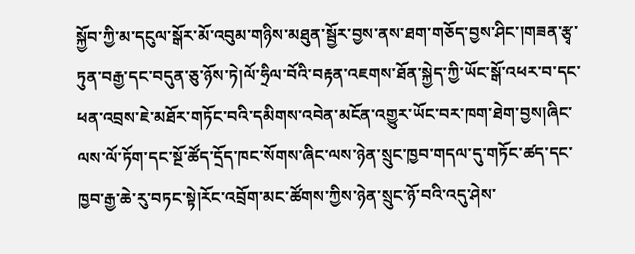སྐྱོབ་ཀྱི་མ་དངུལ་སྒོར་མོ་འབུམ་གཉིས་མཐུན་སྦྱོར་བྱས་ནས་ཐག་གཅོད་བྱས་ཤིང་།གཟན་རྩྭ་ཏུན་བརྒྱ་དང་བདུན་ཅུ་ཉོས་ཏེ།ལོ་ཧྲིལ་བོའི་བརྟན་འཇགས་ཐོན་སྐྱེད་ཀྱི་ཡོང་སྒོ་འཕར་བ་དང་ཕན་འབྲས་ཇེ་མཐོར་གཏོང་བའི་དམིགས་འབེན་མངོན་འགྱུར་ཡོང་བར་ཁག་ཐེག་བྱས།ཞིང་ལས་ལོ་ཏོག་དང་སྔོ་ཚོད་དྲོད་ཁང་སོགས་ཞིང་ལས་ཉེན་སྲུང་ཁྱབ་གདལ་དུ་གཏོང་ཚད་དང་ཁྱབ་རྒྱ་ཆེ་རུ་བཏང་སྟེ།རོང་འབྲོག་མང་ཚོགས་ཀྱིས་ཉེན་སྲུང་ཉོ་བའི་འདུ་ཤེས་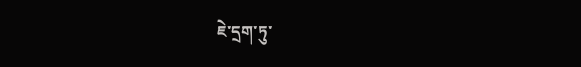ཇེ་དྲག་ཏུ་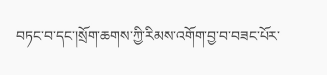བཏང་བ་དང་།སྲོག་ཆགས་ཀྱི་རིམས་འགོག་བྱ་བ་བཟང་པོར་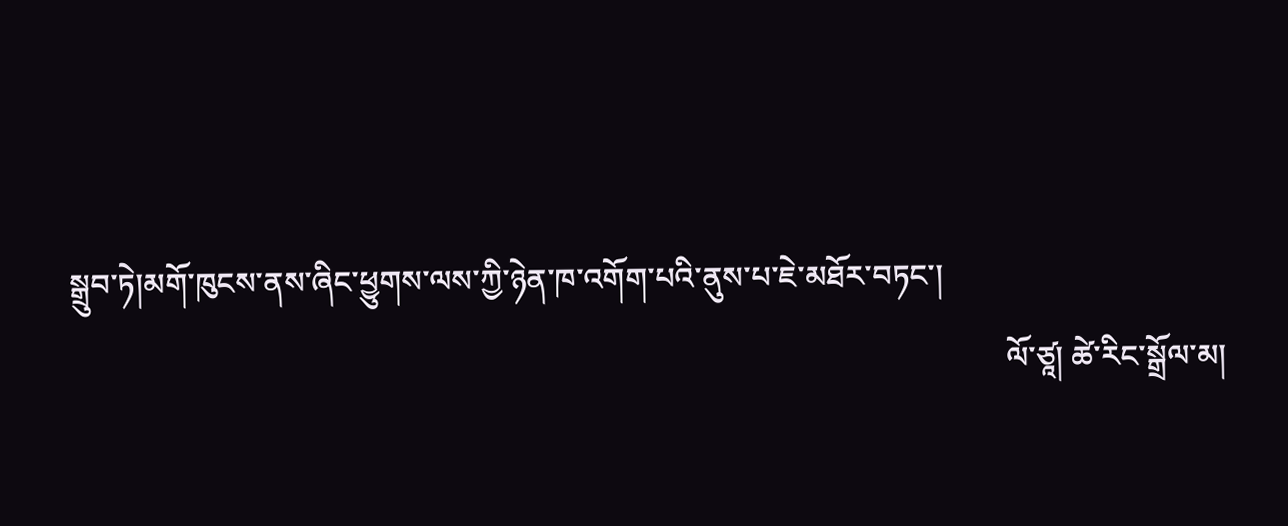སྒྲུབ་ཏེ།མགོ་ཁུངས་ནས་ཞིང་ཕྱུགས་ལས་ཀྱི་ཉེན་ཁ་འགོག་པའི་ནུས་པ་ཇེ་མཐོར་བཏང་།
                                                                                                                        ལོ་ཙཱ། ཚེ་རིང་སྒྲོལ་མ།